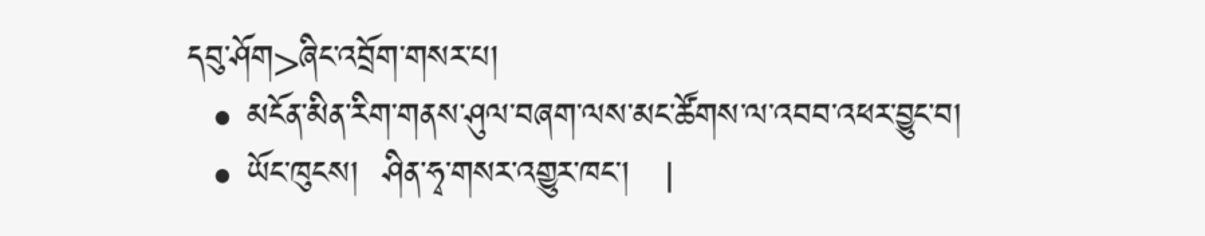དབུ་ཤོག>ཞིང་འབྲོག་གསར་པ།
  • མངོན་མིན་རིག་གནས་ཤུལ་བཞག་ལས་མང་ཚོགས་ལ་འབབ་འཕར་བྱུང་བ།
  • ཡོང་ཁུངས།  ཤིན་ཧྭ་གསར་འགྱུར་ཁང་།   |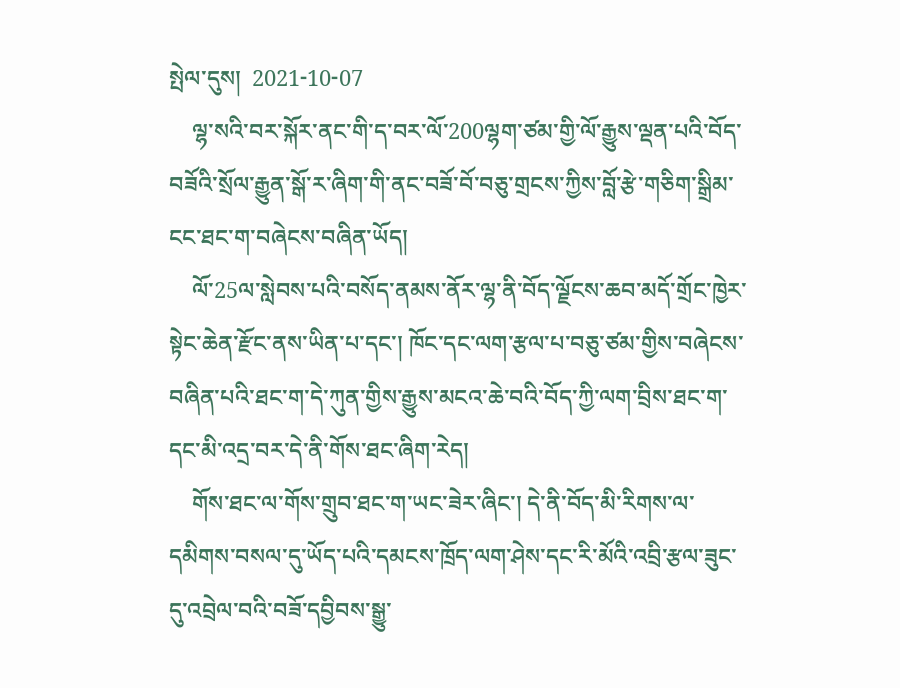སྤེལ་དུས།  2021-10-07
    ལྷ་སའི་བར་སྐོར་ནང་གི་ད་བར་ལོ་200ལྷག་ཙམ་གྱི་ལོ་རྒྱུས་ལྡན་པའི་བོད་བཟོའི་སྲོལ་རྒྱུན་སྒོ་ར་ཞིག་གི་ནང་བཟོ་བོ་བཅུ་གྲངས་ཀྱིས་བློ་རྩེ་གཅིག་སྒྲིམ་ངང་ཐང་ག་བཞེངས་བཞིན་ཡོད།
    ལོ་25ལ་སླེབས་པའི་བསོད་ནམས་ནོར་ལྷ་ནི་བོད་ལྗོངས་ཆབ་མདོ་གྲོང་ཁྱེར་སྟེང་ཆེན་རྫོང་ནས་ཡིན་པ་དང་། ཁོང་དང་ལག་རྩལ་པ་བཅུ་ཙམ་གྱིས་བཞེངས་བཞིན་པའི་ཐང་ག་དེ་ཀུན་གྱིས་རྒྱུས་མངའ་ཆེ་བའི་བོད་ཀྱི་ལག་བྲིས་ཐང་ག་དང་མི་འདྲ་བར་དེ་ནི་གོས་ཐང་ཞིག་རེད།
    གོས་ཐང་ལ་གོས་གྲུབ་ཐང་ག་ཡང་ཟེར་ཞིང་། དེ་ནི་བོད་མི་རིགས་ལ་དམིགས་བསལ་དུ་ཡོད་པའི་དམངས་ཁྲོད་ལག་ཤེས་དང་རི་མོའི་འབྲི་རྩལ་ཟུང་དུ་འབྲེལ་བའི་བཟོ་དབྱིབས་སྒྱུ་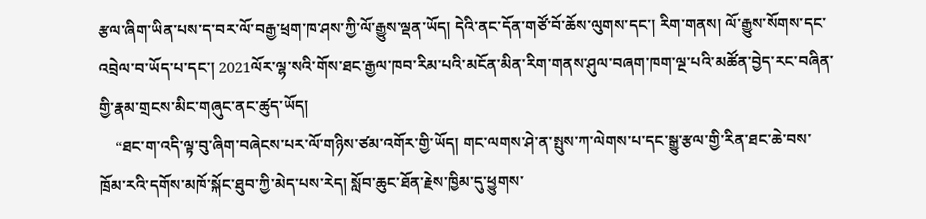རྩལ་ཞིག་ཡིན་པས་ད་བར་ལོ་བརྒྱ་ཕྲག་ཁ་ཤས་ཀྱི་ལོ་རྒྱུས་ལྡན་ཡོད། དེའི་ནང་དོན་གཙོ་བོ་ཆོས་ལུགས་དང་། རིག་གནས། ལོ་རྒྱུས་སོགས་དང་འབྲེལ་བ་ཡོད་པ་དང་། 2021ལོར་ལྷ་སའི་གོས་ཐང་རྒྱལ་ཁབ་རིམ་པའི་མངོན་མིན་རིག་གནས་ཤུལ་བཞག་ཁག་ལྔ་པའི་མཚོན་བྱེད་རང་བཞིན་གྱི་རྣམ་གྲངས་མིང་གཞུང་ནང་ཚུད་ཡོད།
    “ཐང་ག་འདི་ལྟ་བུ་ཞིག་བཞེངས་པར་ལོ་གཉིས་ཙམ་འགོར་གྱི་ཡོད། གང་ལགས་ཤེ་ན་སྤུས་ཀ་ལེགས་པ་དང་སྒྱུ་རྩལ་གྱི་རིན་ཐང་ཆེ་བས་ཁྲོམ་རའི་དགོས་མཁོ་སྐོང་ཐུབ་ཀྱི་མེད་པས་རེད། སློབ་ཆུང་ཐོན་རྗེས་ཁྱིམ་དུ་ཕྱུགས་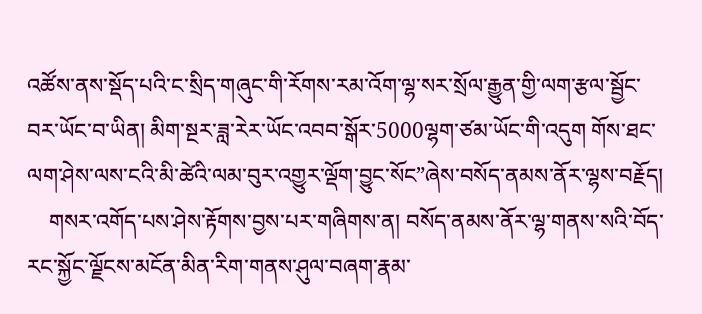འཚོས་ནས་སྡོད་པའི་ང་སྲིད་གཞུང་གི་རོགས་རམ་འོག་ལྷ་སར་སྲོལ་རྒྱུན་གྱི་ལག་རྩལ་སྦྱོང་བར་ཡོང་བ་ཡིན། མིག་སྔར་ཟླ་རེར་ཡོང་འབབ་སྒོར་5000ལྷག་ཙམ་ཡོང་གི་འདུག གོས་ཐང་ལག་ཤེས་ལས་ངའི་མི་ཚེའི་ལམ་བུར་འགྱུར་ལྡོག་བྱུང་སོང”ཞེས་བསོད་ནམས་ནོར་ལྷས་བརྗོད།
    གསར་འགོད་པས་ཤེས་རྟོགས་བྱས་པར་གཞིགས་ན། བསོད་ནམས་ནོར་ལྷ་གནས་སའི་བོད་རང་སྐྱོང་ལྗོངས་མངོན་མིན་རིག་གནས་ཤུལ་བཞག་རྣམ་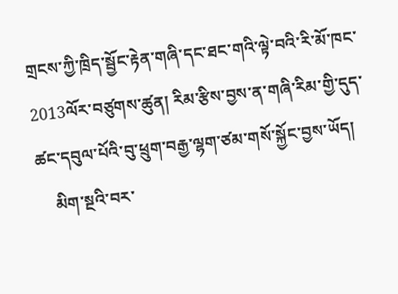གྲངས་ཀྱི་ཁྲིད་སྦྱོང་རྟེན་གཞི་དང་ཐང་གའི་ལྟེ་བའི་རི་མོ་ཁང་2013ལོར་བཙུགས་ཚུན། རིམ་རྩིས་བྱས་ན་གཞི་རིམ་གྱི་དུད་ཚང་དབུལ་པོའི་བུ་ཕྲུག་བརྒྱ་ལྷག་ཙམ་གསོ་སྐྱོང་བྱས་ཡོད།
    མིག་སྔའི་བར་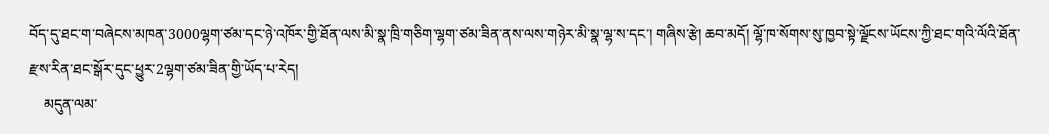བོད་དུ་ཐང་ག་བཞེངས་མཁན་3000ལྷག་ཙམ་དང་ཉེ་འཁོར་གྱི་ཐོན་ལས་མི་སྣ་ཁྲི་གཅིག་ལྷག་ཙམ་ཟིན་ནས་ལས་གཉེར་མི་སྣ་ལྷ་ས་དང་། གཞིས་རྩེ། ཆབ་མདོ། ལྷོ་ཁ་སོགས་སུ་ཁྱབ་སྟེ་ལྗོངས་ཡོངས་ཀྱི་ཐང་གའི་ལོའི་ཐོན་རྫས་རིན་ཐང་སྒོར་དུང་ཕྱུར་2ལྷག་ཙམ་ཟིན་གྱི་ཡོད་པ་རེད།
    མདུན་ལམ་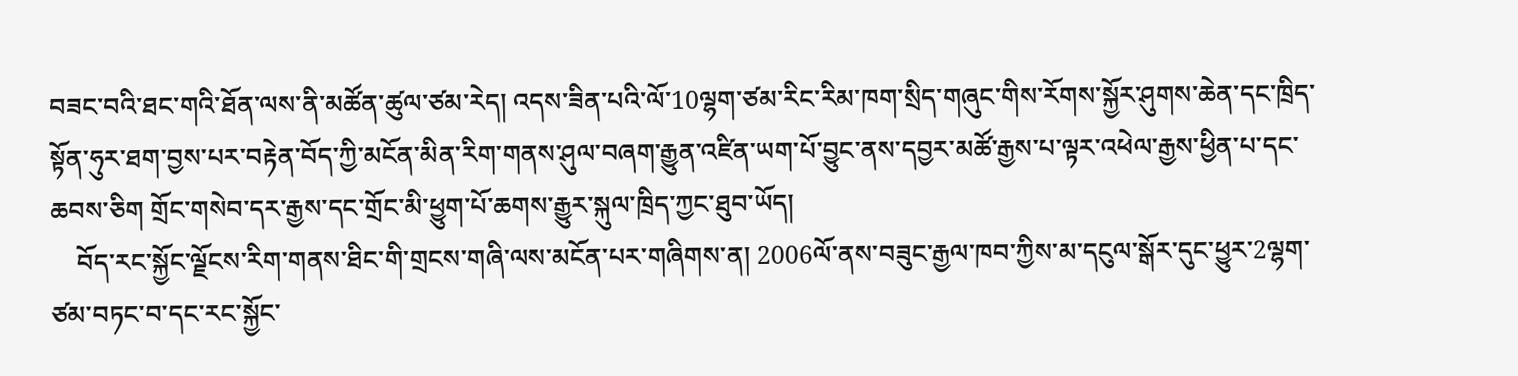བཟང་བའི་ཐང་གའི་ཐོན་ལས་ནི་མཚོན་ཚུལ་ཙམ་རེད། འདས་ཟིན་པའི་ལོ་10ལྷག་ཙམ་རིང་རིམ་ཁག་སྲིད་གཞུང་གིས་རོགས་སྐྱོར་ཤུགས་ཆེན་དང་ཁྲིད་སྟོན་ཧུར་ཐག་བྱས་པར་བརྟེན་བོད་ཀྱི་མངོན་མིན་རིག་གནས་ཤུལ་བཞག་རྒྱུན་འཛིན་ཡག་པོ་བྱུང་ནས་དབྱར་མཚོ་རྒྱས་པ་ལྟར་འཕེལ་རྒྱས་ཕྱིན་པ་དང་ཆབས་ཅིག གྲོང་གསེབ་དར་རྒྱས་དང་གྲོང་མི་ཕྱུག་པོ་ཆགས་རྒྱུར་སྐུལ་ཁྲིད་ཀྱང་ཐུབ་ཡོད།
    བོད་རང་སྐྱོང་ལྗོངས་རིག་གནས་ཐིང་གི་གྲངས་གཞི་ལས་མངོན་པར་གཞིགས་ན། 2006ལོ་ནས་བཟུང་རྒྱལ་ཁབ་ཀྱིས་མ་དངུལ་སྒོར་དུང་ཕྱུར་2ལྷག་ཙམ་བཏང་བ་དང་རང་སྐྱོང་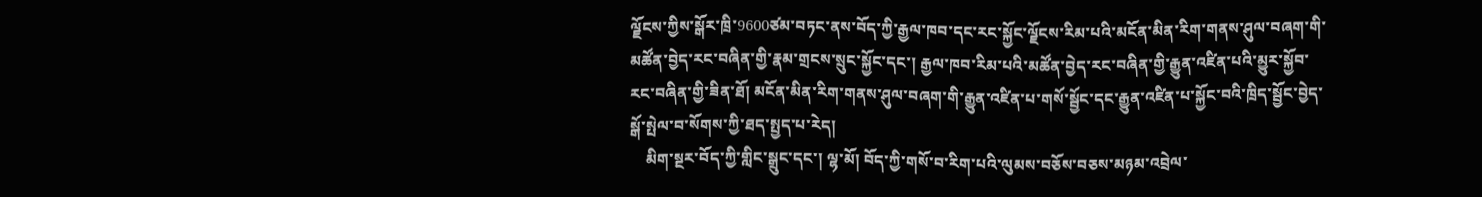ལྗོངས་ཀྱིས་སྒོར་ཁྲི་9600ཙམ་བཏང་ནས་བོད་ཀྱི་རྒྱལ་ཁབ་དང་རང་སྐྱོང་ལྗོངས་རིམ་པའི་མངོན་མིན་རིག་གནས་ཤུལ་བཞག་གི་མཚོན་བྱེད་རང་བཞིན་གྱི་རྣམ་གྲངས་སྲུང་སྐྱོང་དང་། རྒྱལ་ཁབ་རིམ་པའི་མཚོན་བྱེད་རང་བཞིན་གྱི་རྒྱུན་འཛིན་པའི་མྱུར་སྐྱོབ་རང་བཞིན་གྱི་ཟིན་ཐོ། མངོན་མིན་རིག་གནས་ཤུལ་བཞག་གི་རྒྱུན་འཛིན་པ་གསོ་སྦྱོང་དང་རྒྱུན་འཛིན་པ་སྐྱོང་བའི་ཁྲིད་སྦྱོང་བྱེད་སྒོ་སྤེལ་བ་སོགས་ཀྱི་ཐད་སྤྱད་པ་རེད།
    མིག་སྔར་བོད་ཀྱི་གླིང་སྒྲུང་དང་། ལྷ་མོ། བོད་ཀྱི་གསོ་བ་རིག་པའི་ལུམས་བཅོས་བཅས་མཉམ་འབྲེལ་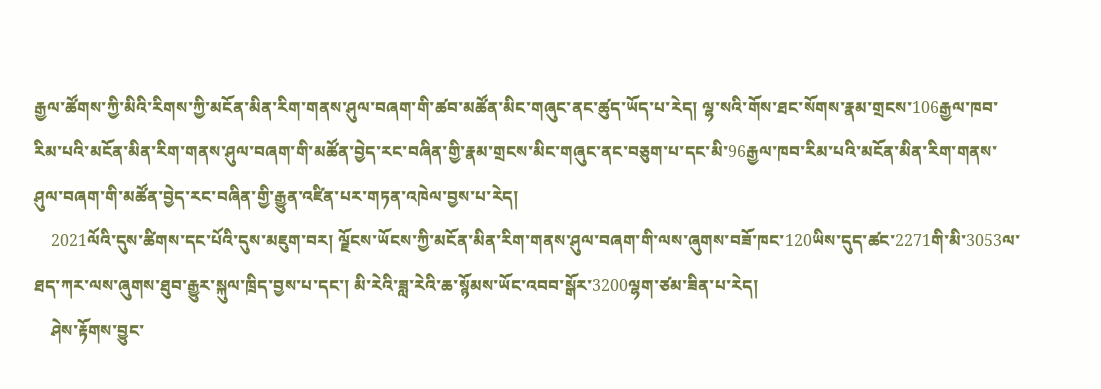རྒྱལ་ཚོགས་ཀྱི་མིའི་རིགས་ཀྱི་མངོན་མིན་རིག་གནས་ཤུལ་བཞག་གི་ཚབ་མཚོན་མིང་གཞུང་ནང་ཚུད་ཡོད་པ་རེད། ལྷ་སའི་གོས་ཐང་སོགས་རྣམ་གྲངས་106རྒྱལ་ཁབ་རིམ་པའི་མངོན་མིན་རིག་གནས་ཤུལ་བཞག་གི་མཚོན་བྱེད་རང་བཞིན་གྱི་རྣམ་གྲངས་མིང་གཞུང་ནང་བཅུག་པ་དང་མི་96རྒྱལ་ཁབ་རིམ་པའི་མངོན་མིན་རིག་གནས་ཤུལ་བཞག་གི་མཚོན་བྱེད་རང་བཞིན་གྱི་རྒྱུན་འཛིན་པར་གཏན་འཁེལ་བྱས་པ་རེད།
    2021ལོའི་དུས་ཚིགས་དང་པོའི་དུས་མཇུག་བར། ལྗོངས་ཡོངས་ཀྱི་མངོན་མིན་རིག་གནས་ཤུལ་བཞག་གི་ལས་ཞུགས་བཟོ་ཁང་120ཡིས་དུད་ཚང་2271གི་མི་3053ལ་ཐད་ཀར་ལས་ཞུགས་ཐུབ་རྒྱུར་སྐུལ་ཁྲིད་བྱས་པ་དང་། མི་རེའི་ཟླ་རེའི་ཆ་སྙོམས་ཡོང་འབབ་སྒོར་3200ལྷག་ཙམ་ཟིན་པ་རེད།
    ཤེས་རྟོགས་བྱུང་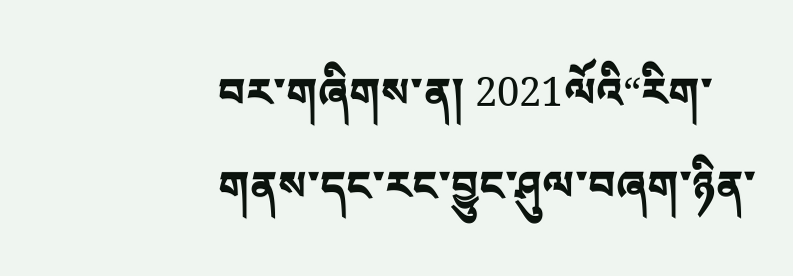བར་གཞིགས་ན། 2021ལོའི“རིག་གནས་དང་རང་བྱུང་ཤུལ་བཞག་ཉིན་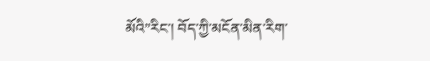མོའི”རིང་། བོད་ཀྱི་མངོན་མིན་རིག་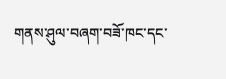གནས་ཤུལ་བཞག་བཟོ་ཁང་དང་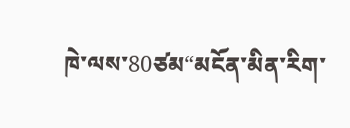ཁེ་ལས་80ཙམ“མངོན་མིན་རིག་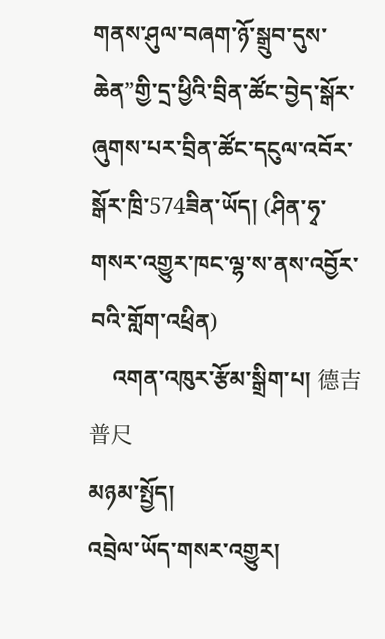གནས་ཤུལ་བཞག་ཉོ་སྒྲུབ་དུས་ཆེན”གྱི་དྲ་ཕྱིའི་བྲིན་ཚོང་བྱེད་སྒོར་ཞུགས་པར་བྲིན་ཚོང་དངུལ་འབོར་སྒོར་ཁྲི་574ཟིན་ཡོད། (ཤིན་ཧྭ་གསར་འགྱུར་ཁང་ལྷ་ས་ནས་འབྱོར་བའི་གློག་འཕྲིན)
    འགན་འཁུར་རྩོམ་སྒྲིག་པ། 德吉普尺
མཉམ་སྤྱོད།
འབྲེལ་ཡོད་གསར་འགྱུར།